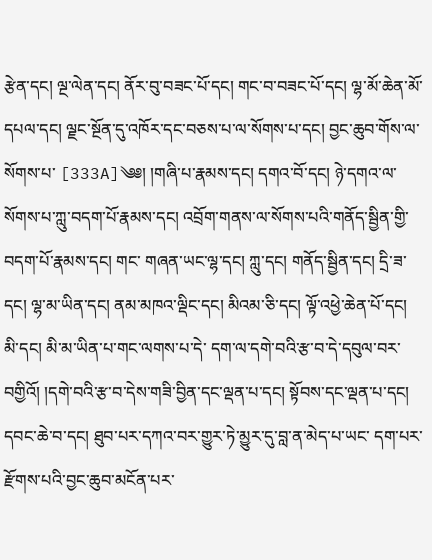རྩེན་དང། ལྔ་ལེན་དང། ནོར་བུ་བཟང་པོ་དང། གང་བ་བཟང་པོ་དང། ལྷ་མོ་ཆེན་མོ་དཔལ་དང། ལྗང་སྔོན་དུ་འཁོར་དང་བཅས་པ་ལ་སོགས་པ་དང། བྱང་ཆུབ་གོས་ལ་སོགས་པ་ [333A]༄༅། །གཞི་པ་རྣམས་དང། དགའ་བོ་དང། ཉེ་དགའ་ལ་སོགས་པ་ཀླུ་བདག་པོ་རྣམས་དང། འབྲོག་གནས་ལ་སོགས་པའི་གནོད་སྦྱིན་གྱི་བདག་པོ་རྣམས་དང། གང་ གཞན་ཡང་ལྷ་དང། ཀླུ་དང། གནོད་སྦྱིན་དང། དྲི་ཟ་དང། ལྷ་མ་ཡིན་དང། ནམ་མཁའ་ལྡིང་དང། མིའམ་ཅི་དང། ལྟོ་འཕྱེ་ཆེན་པོ་དང། མི་དང། མི་མ་ཡིན་པ་གང་ལགས་པ་དེ་ དག་ལ་དགེ་བའི་རྩ་བ་དེ་དབུལ་བར་བགྱིའོ། །དགེ་བའི་རྩ་བ་དེས་གཟི་བྱིན་དང་ལྡན་པ་དང། སྟོབས་དང་ལྡན་པ་དང། དབང་ཆེ་བ་དང། ཐུབ་པར་དཀའ་བར་གྱུར་ཏེ་མྱུར་དུ་བླ་ན་མེད་པ་ཡང་ དག་པར་རྫོགས་པའི་བྱང་ཆུབ་མངོན་པར་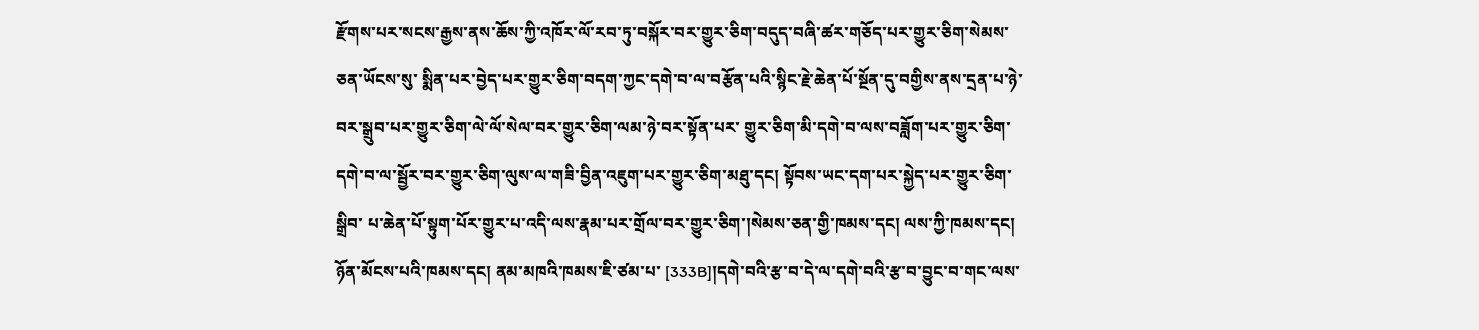རྫོགས་པར་སངས་རྒྱས་ནས་ཆོས་ཀྱི་འཁོར་ལོ་རབ་ཏུ་བསྐོར་བར་གྱུར་ཅིག་བདུད་བཞི་ཚར་གཅོད་པར་གྱུར་ཅིག་སེམས་ཅན་ཡོངས་སུ་ སྨིན་པར་བྱེད་པར་གྱུར་ཅིག་བདག་ཀྱང་དགེ་བ་ལ་བརྩོན་པའི་སྙིང་རྗེ་ཆེན་པོ་སྔོན་དུ་བགྱིས་ནས་དྲན་པ་ཉེ་བར་སྒྲུབ་པར་གྱུར་ཅིག་ལེ་ལོ་སེལ་བར་གྱུར་ཅིག་ལམ་ཉེ་བར་སྟོན་པར་ གྱུར་ཅིག་མི་དགེ་བ་ལས་བཟློག་པར་གྱུར་ཅིག་དགེ་བ་ལ་སྦྱོར་བར་གྱུར་ཅིག་ལུས་ལ་གཟི་བྱིན་འཇུག་པར་གྱུར་ཅིག་མཐུ་དང། སྟོབས་ཡང་དག་པར་སྐྱེད་པར་གྱུར་ཅིག་སྒྲིབ་ པ་ཆེན་པོ་སྟུག་པོར་གྱུར་པ་འདི་ལས་རྣམ་པར་གྲོལ་བར་གྱུར་ཅིག་།སེམས་ཅན་གྱི་ཁམས་དང། ལས་ཀྱི་ཁམས་དང། ཉོན་མོངས་པའི་ཁམས་དང། ནམ་མཁའི་ཁམས་ཇི་ཙམ་པ་ [333B]།དགེ་བའི་རྩ་བ་དེ་ལ་དགེ་བའི་རྩ་བ་བྱུང་བ་གང་ལས་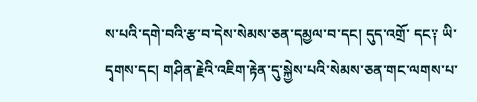ས་པའི་དགེ་བའི་རྩ་བ་དེས་སེམས་ཅན་དམྱལ་བ་དང། དུད་འགྲོ་ དང༑ ཡི་དྭགས་དང། གཤིན་རྗེའི་འཇིག་རྟེན་དུ་སྐྱེས་པའི་སེམས་ཅན་གང་ལགས་པ་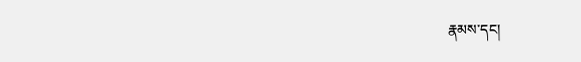རྣམས་དང།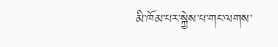མི་ཁོམ་པར་སྐྱེས་པ་གང་ལགས་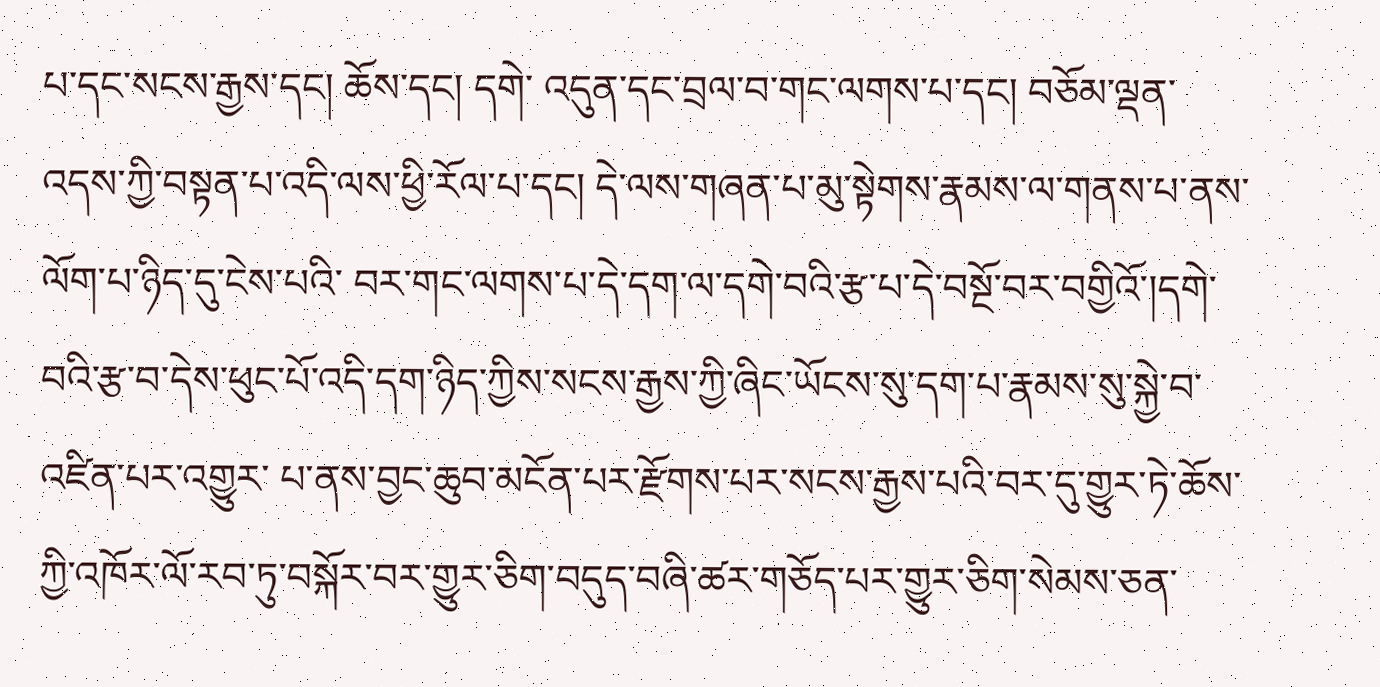པ་དང་སངས་རྒྱས་དང། ཆོས་དང། དགེ་ འདུན་དང་བྲལ་བ་གང་ལགས་པ་དང། བཅོམ་ལྡན་འདས་ཀྱི་བསྟན་པ་འདི་ལས་ཕྱི་རོལ་པ་དང། དེ་ལས་གཞན་པ་མུ་སྟེགས་རྣམས་ལ་གནས་པ་ནས་ལོག་པ་ཉིད་དུ་ངེས་པའི་ བར་གང་ལགས་པ་དེ་དག་ལ་དགེ་བའི་རྩ་པ་དེ་བསྔོ་བར་བགྱིའོ་།དགེ་བའི་རྩ་བ་དེས་ཕུང་པོ་འདི་དག་ཉིད་ཀྱིས་སངས་རྒྱས་ཀྱི་ཞིང་ཡོངས་སུ་དག་པ་རྣམས་སུ་སྐྱེ་བ་འཛིན་པར་འགྱུར་ པ་ནས་བྱང་ཆུབ་མངོན་པར་རྫོགས་པར་སངས་རྒྱས་པའི་བར་དུ་གྱུར་ཏེ་ཆོས་ཀྱི་འཁོར་ལོ་རབ་ཏུ་བསྐོར་བར་གྱུར་ཅིག་བདུད་བཞི་ཚར་གཅོད་པར་གྱུར་ཅིག་སེམས་ཅན་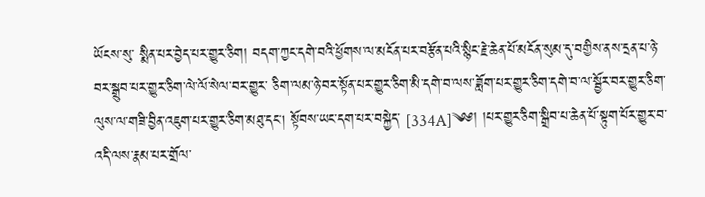ཡོངས་སུ་ སྨིན་པར་བྱེད་པར་གྱུར་ཅིག། བདག་ཀྱང་དགེ་བའི་ཕྱོགས་ལ་མངོན་པར་བརྩོན་པའི་སྙིང་རྗེ་ཆེན་པོ་མངོན་སུམ་དུ་བགྱིས་ནས་དྲན་པ་ཉེ་བར་སྒྲུབ་པར་གྱུར་ཅིག་ལེ་ལོ་སེལ་བར་གྱུར་ ཅིག་ལམ་ཉེ་བར་སྟོན་པར་གྱུར་ཅིག་མི་དགེ་བ་ལས་ཟློག་པར་གྱུར་ཅིག་དགེ་བ་ལ་སྦྱོར་བར་གྱུར་ཅིག་ལུས་ལ་གཟི་བྱིན་འཇུག་པར་གྱུར་ཅིག་མཐུ་དང། སྟོབས་ཡང་དག་པར་བསྐྱེད་ [334A]༄༅། །པར་གྱུར་ཅིག་སྒྲིབ་པ་ཆེན་པོ་སྟུག་པོར་གྱུར་བ་འདི་ལས་རྣམ་པར་གྲོལ་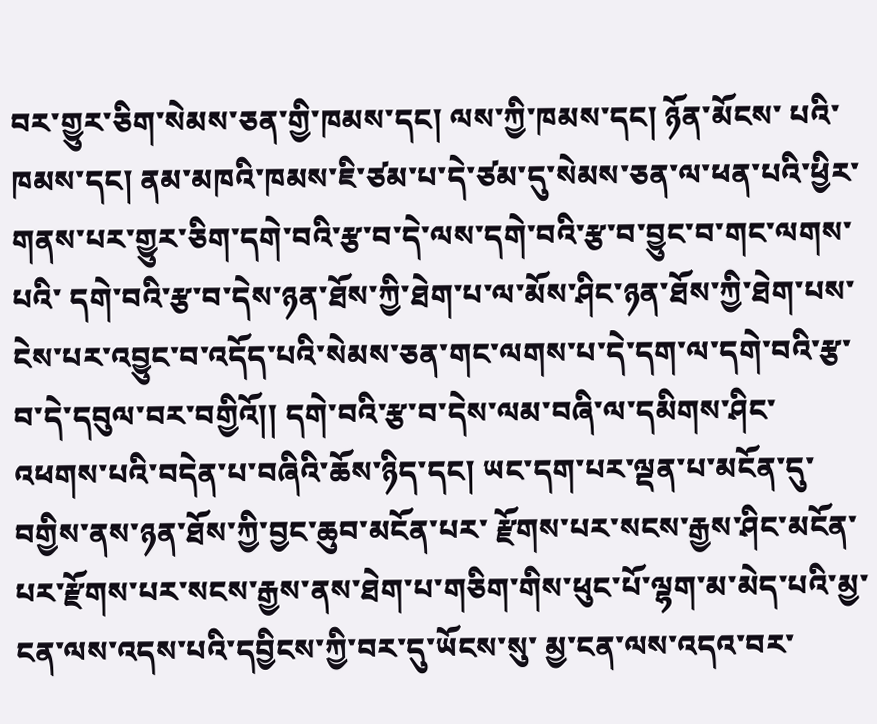བར་གྱུར་ཅིག་སེམས་ཅན་གྱི་ཁམས་དང། ལས་ཀྱི་ཁམས་དང། ཉོན་མོངས་ པའི་ཁམས་དང། ནམ་མཁའི་ཁམས་ཇི་ཙམ་པ་དེ་ཙམ་དུ་སེམས་ཅན་ལ་ཕན་པའི་ཕྱིར་གནས་པར་གྱུར་ཅིག་དགེ་བའི་རྩ་བ་དེ་ལས་དགེ་བའི་རྩ་བ་བྱུང་བ་གང་ལགས་པའི་ དགེ་བའི་རྩ་བ་དེས་ཉན་ཐོས་ཀྱི་ཐེག་པ་ལ་མོས་ཤིང་ཉན་ཐོས་ཀྱི་ཐེག་པས་ངེས་པར་འབྱུང་བ་འདོད་པའི་སེམས་ཅན་གང་ལགས་པ་དེ་དག་ལ་དགེ་བའི་རྩ་བ་དེ་དབུལ་བར་བགྱིའོ།། དགེ་བའི་རྩ་བ་དེས་ལམ་བཞི་ལ་དམིགས་ཤིང་འཕགས་པའི་བདེན་པ་བཞིའི་ཆོས་ཉིད་དང། ཡང་དག་པར་ལྡན་པ་མངོན་དུ་བགྱིས་ནས་ཉན་ཐོས་ཀྱི་བྱང་ཆུབ་མངོན་པར་ རྫོགས་པར་སངས་རྒྱས་ཤིང་མངོན་པར་རྫོགས་པར་སངས་རྒྱས་ནས་ཐེག་པ་གཅིག་གིས་ཕུང་པོ་ལྷག་མ་མེད་པའི་མྱ་ངན་ལས་འདས་པའི་དབྱིངས་ཀྱི་བར་དུ་ཡོངས་སུ་ མྱ་ངན་ལས་འདའ་བར་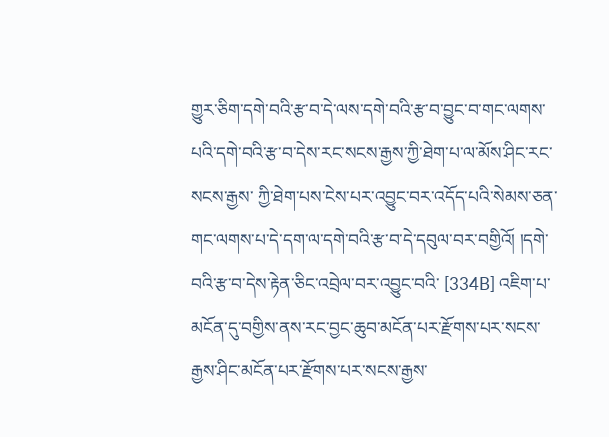གྱུར་ཅིག་དགེ་བའི་རྩ་བ་དེ་ལས་དགེ་བའི་རྩ་བ་བྱུང་བ་གང་ལགས་པའི་དགེ་བའི་རྩ་བ་དེས་རང་སངས་རྒྱས་ཀྱི་ཐེག་པ་ལ་མོས་ཤིང་རང་སངས་རྒྱས་ ཀྱི་ཐེག་པས་ངེས་པར་འབྱུང་བར་འདོད་པའི་སེམས་ཅན་གང་ལགས་པ་དེ་དག་ལ་དགེ་བའི་རྩ་བ་དེ་དབུལ་བར་བགྱིའོ། །དགེ་བའི་རྩ་བ་དེས་རྟེན་ཅིང་འབྲེལ་བར་འབྱུང་བའི་ [334B] འཇིག་པ་མངོན་དུ་བགྱིས་ནས་རང་བྱང་ཆུབ་མངོན་པར་རྫོགས་པར་སངས་རྒྱས་ཤིང་མངོན་པར་རྫོགས་པར་སངས་རྒྱས་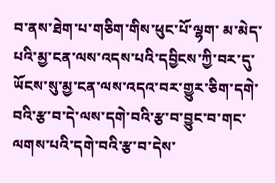བ་ནས་ཐེག་པ་གཅིག་གིས་ཕུང་པོ་ལྷག་ མ་མེད་པའི་མྱ་ངན་ལས་འདས་པའི་དབྱིངས་ཀྱི་བར་དུ་ཡོངས་སུ་མྱ་ངན་ལས་འདའ་བར་གྱུར་ཅིག་དགེ་བའི་རྩ་བ་དེ་ལས་དགེ་བའི་རྩ་བ་བྱུང་བ་གང་ལགས་པའི་དགེ་བའི་རྩ་བ་དེས་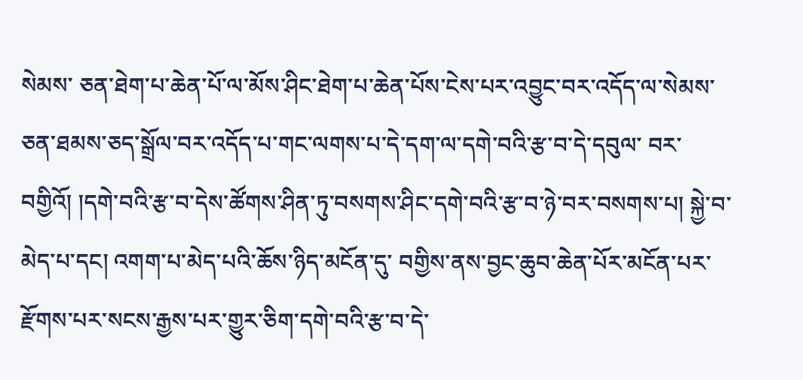སེམས་ ཅན་ཐེག་པ་ཆེན་པོ་ལ་མོས་ཤིང་ཐེག་པ་ཆེན་པོས་ངེས་པར་འབྱུང་བར་འདོད་ལ་སེམས་ཅན་ཐམས་ཅད་སྒྲོལ་བར་འདོད་པ་གང་ལགས་པ་དེ་དག་ལ་དགེ་བའི་རྩ་བ་དེ་དབུལ་ བར་བགྱིའོ། །དགེ་བའི་རྩ་བ་དེས་ཚོགས་ཤིན་ཏུ་བསགས་ཤིང་དགེ་བའི་རྩ་བ་ཉེ་བར་བསགས་པ། སྐྱེ་བ་མེད་པ་དང། འགག་པ་མེད་པའི་ཆོས་ཉིད་མངོན་དུ་ བགྱིས་ནས་བྱང་ཆུབ་ཆེན་པོར་མངོན་པར་རྫོགས་པར་སངས་རྒྱས་པར་གྱུར་ཅིག་དགེ་བའི་རྩ་བ་དེ་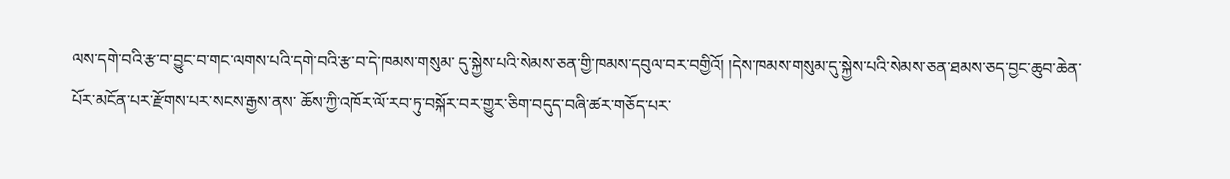ལས་དགེ་བའི་རྩ་བ་བྱུང་བ་གང་ལགས་པའི་དགེ་བའི་རྩ་བ་དེ་ཁམས་གསུམ་ དུ་སྐྱེས་པའི་སེམས་ཅན་གྱི་ཁམས་དབུལ་བར་བགྱིའོ། །དེས་ཁམས་གསུམ་དུ་སྐྱེས་པའི་སེམས་ཅན་ཐམས་ཅད་བྱང་ཆུབ་ཆེན་པོར་མངོན་པར་རྫོགས་པར་སངས་རྒྱས་ནས་ ཆོས་ཀྱི་འཁོར་ལོ་རབ་ཏུ་བསྐོར་བར་གྱུར་ཅིག་བདུད་བཞི་ཚར་གཅོད་པར་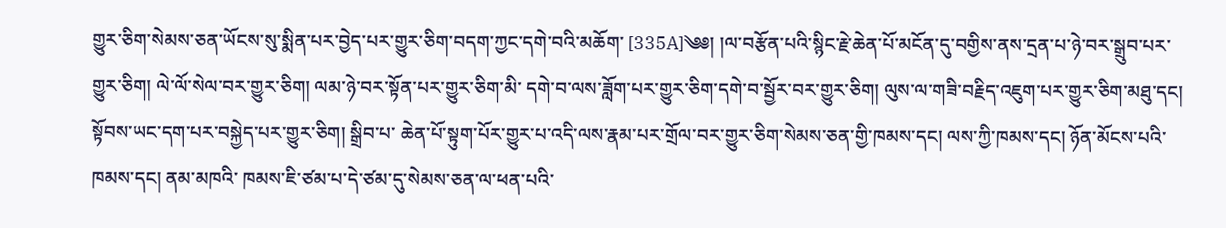གྱུར་ཅིག་སེམས་ཅན་ཡོངས་སུ་སྨིན་པར་བྱེད་པར་གྱུར་ཅིག་བདག་ཀྱང་དགེ་བའི་མཆོག་ [335A]༄༅། །ལ་བརྩོན་པའི་སྙིང་རྗེ་ཆེན་པོ་མངོན་དུ་བགྱིས་ནས་དྲན་པ་ཉེ་བར་སྒྲུབ་པར་གྱུར་ཅིག། ལེ་ལོ་སེལ་བར་གྱུར་ཅིག། ལམ་ཉེ་བར་སྟོན་པར་གྱུར་ཅིག་མི་ དགེ་བ་ལས་ཟློག་པར་གྱུར་ཅིག་དགེ་བ་སྦྱོར་བར་གྱུར་ཅིག། ལུས་ལ་གཟི་བརྗིད་འཇུག་པར་གྱུར་ཅིག་མཐུ་དང། སྟོབས་ཡང་དག་པར་བསྐྱེད་པར་གྱུར་ཅིག། སྒྲིབ་པ་ ཆེན་པོ་སྟུག་པོར་གྱུར་པ་འདི་ལས་རྣམ་པར་གྲོལ་བར་གྱུར་ཅིག་སེམས་ཅན་གྱི་ཁམས་དང། ལས་ཀྱི་ཁམས་དང། ཉོན་མོངས་པའི་ཁམས་དང། ནམ་མཁའི་ ཁམས་ཇི་ཙམ་པ་དེ་ཙམ་དུ་སེམས་ཅན་ལ་ཕན་པའི་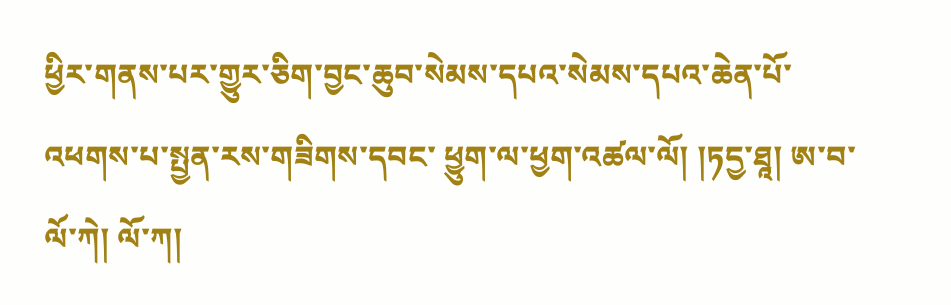ཕྱིར་གནས་པར་གྱུར་ཅིག་བྱང་ཆུབ་སེམས་དཔའ་སེམས་དཔའ་ཆེན་པོ་འཕགས་པ་སྤྱན་རས་གཟིགས་དབང་ ཕྱུག་ལ་ཕྱག་འཚལ་ལོ། །ཏདྱ་ཐཱ། ཨ་བ་ལོ་ཀེ། ལོ་ཀ།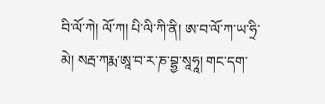བི་ལོ་ཀེ། ལོ་ཀ། པི་ལི་ཀི་ནི། ཨ་བ་ལོ་ཀ་ཡ་ཧྲི་མེ། སརྦ་ཀརྨ་ཨཱ་བ་ར་ཎ་བྷྱ་སཱཧཱ། གང་དག་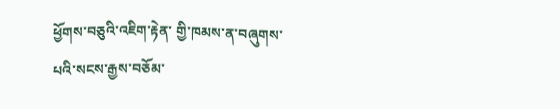ཕྱོགས་བཅུའི་འཇིག་རྟེན་ གྱི་ཁམས་ན་བཞུགས་པའི་སངས་རྒྱས་བཅོམ་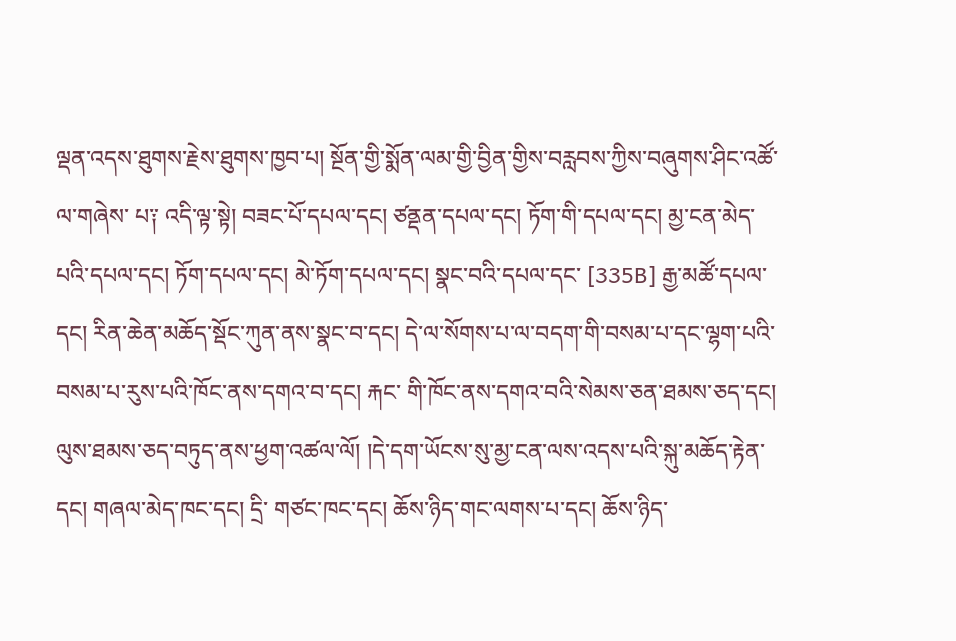ལྡན་འདས་ཐུགས་རྗེས་ཐུགས་ཁྱབ་པ། སྔོན་གྱི་སྨོན་ལམ་གྱི་བྱིན་གྱིས་བརླབས་ཀྱིས་བཞུགས་ཤིང་འཚོ་ལ་གཞེས་ པ༑ འདི་ལྟ་སྟེ། བཟང་པོ་དཔལ་དང། ཙནྡན་དཔལ་དང། ཏོག་གི་དཔལ་དང། མྱ་ངན་མེད་པའི་དཔལ་དང། ཏོག་དཔལ་དང། མེ་ཏོག་དཔལ་དང། སྣང་བའི་དཔལ་དང་ [335B] རྒྱ་མཚོ་དཔལ་དང། རིན་ཆེན་མཆོད་སྡོང་ཀུན་ནས་སྣང་བ་དང། དེ་ལ་སོགས་པ་ལ་བདག་གི་བསམ་པ་དང་ལྷག་པའི་བསམ་པ་རུས་པའི་ཁོང་ནས་དགའ་བ་དང། རྐང་ གི་ཁོང་ནས་དགའ་བའི་སེམས་ཅན་ཐམས་ཅད་དང། ལུས་ཐམས་ཅད་བཏུད་ནས་ཕྱག་འཚལ་ལོ། །དེ་དག་ཡོངས་སུ་མྱ་ངན་ལས་འདས་པའི་སྐུ་མཆོད་རྟེན་དང། གཞལ་མེད་ཁང་དང། དྲི་ གཙང་ཁང་དང། ཆོས་ཉིད་གང་ལགས་པ་དང། ཆོས་ཉིད་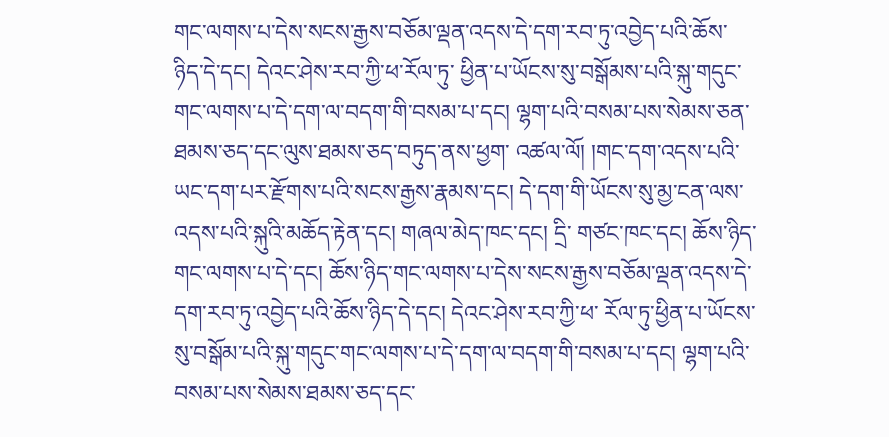གང་ལགས་པ་དེས་སངས་རྒྱས་བཅོམ་ལྡན་འདས་དེ་དག་རབ་ཏུ་འབྱེད་པའི་ཆོས་ཉིད་དེ་དང། དེའང་ཤེས་རབ་ཀྱི་ཕ་རོལ་ཏུ་ ཕྱིན་པ་ཡོངས་སུ་བསྒོམས་པའི་སྐུ་གདུང་གང་ལགས་པ་དེ་དག་ལ་བདག་གི་བསམ་པ་དང། ལྷག་པའི་བསམ་པས་སེམས་ཅན་ཐམས་ཅད་དང་ལུས་ཐམས་ཅད་བཏུད་ནས་ཕྱག་ འཚལ་ལོ། །གང་དག་འདས་པའི་ཡང་དག་པར་རྫོགས་པའི་སངས་རྒྱས་རྣམས་དང། དེ་དག་གི་ཡོངས་སུ་མྱ་ངན་ལས་འདས་པའི་སྐུའི་མཆོད་རྟེན་དང། གཞལ་མེད་ཁང་དང། དྲི་ གཙང་ཁང་དང། ཆོས་ཉིད་གང་ལགས་པ་དེ་དང། ཆོས་ཉིད་གང་ལགས་པ་དེས་སངས་རྒྱས་བཅོམ་ལྡན་འདས་དེ་དག་རབ་ཏུ་འབྱེད་པའི་ཆོས་ཉིད་དེ་དང། དེའང་ཤེས་རབ་ཀྱི་ཕ་ རོལ་ཏུ་ཕྱིན་པ་ཡོངས་སུ་བསྒོམ་པའི་སྐུ་གདུང་གང་ལགས་པ་དེ་དག་ལ་བདག་གི་བསམ་པ་དང། ལྷག་པའི་བསམ་པས་སེམས་ཐམས་ཅད་དང་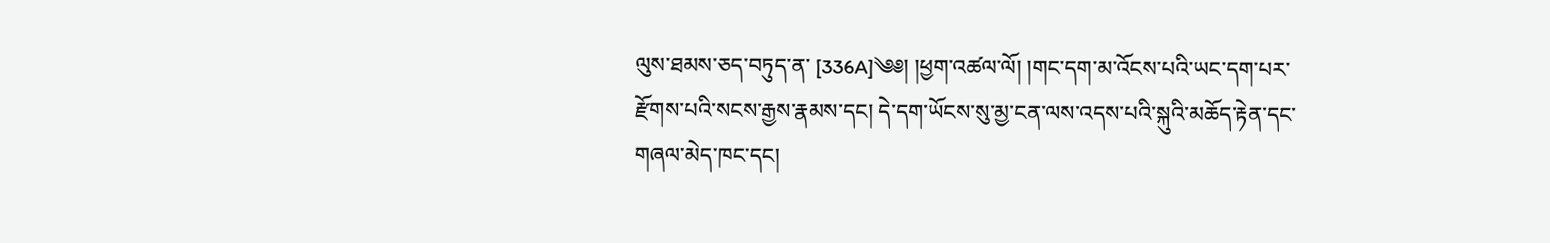ལུས་ཐམས་ཅད་བཏུད་ན་ [336A]༄༅། །ཕྱག་འཚལ་ལོ། །གང་དག་མ་འོངས་པའི་ཡང་དག་པར་རྫོགས་པའི་སངས་རྒྱས་རྣམས་དང། དེ་དག་ཡོངས་སུ་མྱ་ངན་ལས་འདས་པའི་སྐུའི་མཆོད་རྟེན་དང་ གཞལ་མེད་ཁང་དང།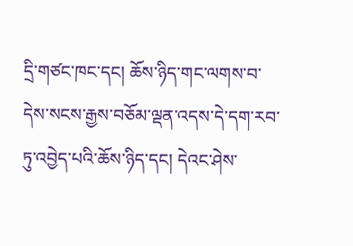དྲི་གཙང་ཁང་དང། ཆོས་ཉིད་གང་ལགས་བ་དེས་སངས་རྒྱས་བཅོམ་ལྡན་འདས་དེ་དག་རབ་ཏུ་འབྱེད་པའི་ཆོས་ཉིད་དང། དེའང་ཤེས་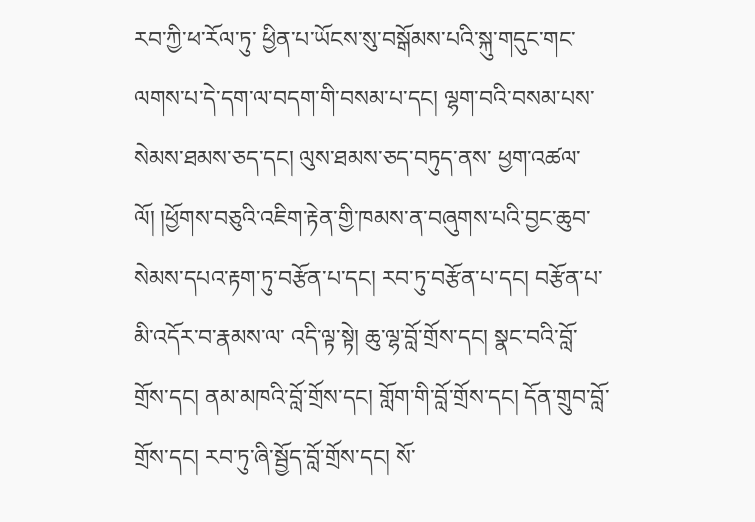རབ་ཀྱི་ཕ་རོལ་ཏུ་ ཕྱིན་པ་ཡོངས་སུ་བསྒོམས་པའི་སྐུ་གདུང་གང་ལགས་པ་དེ་དག་ལ་བདག་གི་བསམ་པ་དང། ལྷག་བའི་བསམ་པས་སེམས་ཐམས་ཅད་དང། ལུས་ཐམས་ཅད་བཏུད་ནས་ ཕྱག་འཚལ་ལོ། །ཕྱོགས་བཅུའི་འཇིག་རྟེན་གྱི་ཁམས་ན་བཞུགས་པའི་བྱང་ཆུབ་སེམས་དཔའ་རྟག་ཏུ་བརྩོན་པ་དང། རབ་ཏུ་བརྩོན་པ་དང། བརྩོན་པ་མི་འདོར་བ་རྣམས་ལ་ འདི་ལྟ་སྟེ། ཆུ་ལྷ་བློ་གྲོས་དང། སྣང་བའི་བློ་གྲོས་དང། ནམ་མཁའི་བློ་གྲོས་དང། གློག་གི་བློ་གྲོས་དང། དོན་གྲུབ་བློ་གྲོས་དང། རབ་ཏུ་ཞི་སྦྱོད་བློ་གྲོས་དང། སོ་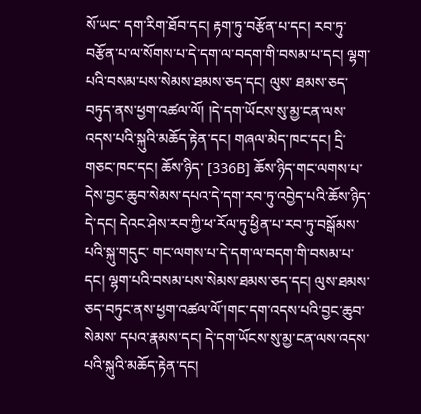སོ་ཡང་ དག་རིག་ཐོབ་དང། རྟག་ཏུ་བརྩོན་པ་དང། རབ་ཏུ་བརྩོན་པ་ལ་སོགས་པ་དེ་དག་ལ་བདག་གི་བསམ་པ་དང། ལྷག་པའི་བསམ་པས་སེམས་ཐམས་ཅད་དང། ལུས་ ཐམས་ཅད་བཏུད་ནས་ཕྱག་འཚལ་ལོ། །དེ་དག་ཡོངས་སུ་མྱ་ངན་ལས་འདས་པའི་སྐུའི་མཆོད་རྟེན་དང། གཞལ་མེད་ཁང་དང། དྲི་གཅང་ཁང་དང། ཆོས་ཉིད་ [336B] ཆོས་ཉིད་གང་ལགས་པ་དེས་བྱང་ཆུབ་སེམས་དཔའ་དེ་དག་རབ་ཏུ་འབྱེད་པའི་ཆོས་ཉིད་དེ་དང། དེའང་ཤེས་རབ་ཀྱི་ཕ་རོལ་ཏུ་ཕྱིན་པ་རབ་ཏུ་བསྒོམས་པའི་སྐུ་གདུང་ གང་ལགས་པ་དེ་དག་ལ་བདག་གི་བསམ་པ་དང། ལྷག་པའི་བསམ་པས་སེམས་ཐམས་ཅད་དང། ལུས་ཐམས་ཅད་བཏུང་ནས་ཕྱག་འཚལ་ལོ་།གང་དག་འདས་པའི་བྱང་ཆུབ་སེམས་ དཔའ་རྣམས་དང། དེ་དག་ཡོངས་སུ་མྱ་ངན་ལས་འདས་པའི་སྐུའི་མཆོད་རྟེན་དང།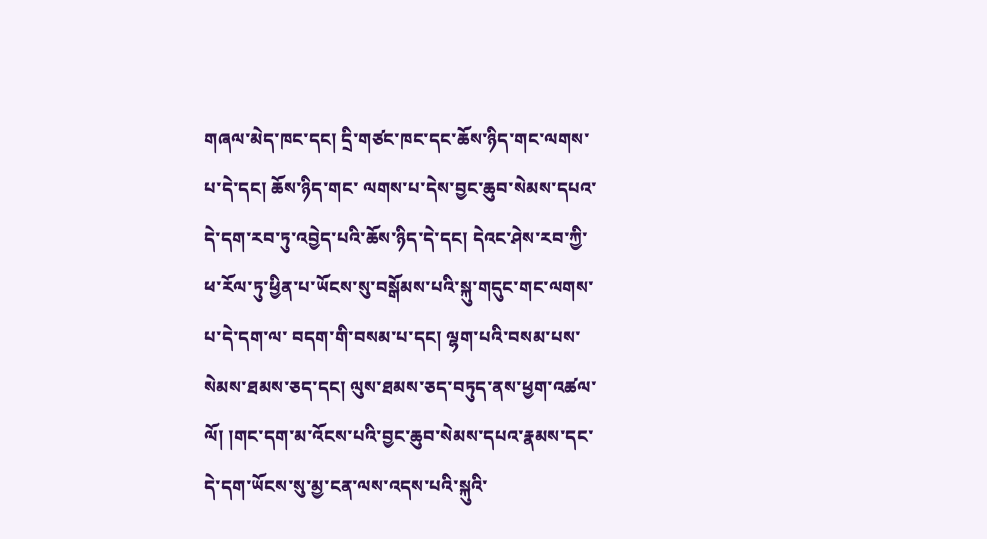གཞལ་མེད་ཁང་དང། དྲི་གཙང་ཁང་དང་ཆོས་ཉིད་གང་ལགས་པ་དེ་དང། ཆོས་ཉིད་གང་ ལགས་པ་དེས་བྱང་ཆུབ་སེམས་དཔའ་དེ་དག་རབ་ཏུ་འབྱེད་པའི་ཆོས་ཉིད་དེ་དང། དེའང་ཤེས་རབ་ཀྱི་ཕ་རོལ་ཏུ་ཕྱིན་པ་ཡོངས་སུ་བསྒོམས་པའི་སྐུ་གདུང་གང་ལགས་པ་དེ་དག་ལ་ བདག་གི་བསམ་པ་དང། ལྷག་པའི་བསམ་པས་སེམས་ཐམས་ཅད་དང། ལུས་ཐམས་ཅད་བཏུད་ནས་ཕྱག་འཚལ་ལོ། །གང་དག་མ་འོངས་པའི་བྱང་ཆུབ་སེམས་དཔའ་རྣམས་དང་ དེ་དག་ཡོངས་སུ་མྱ་ངན་ལས་འདས་པའི་སྐུའི་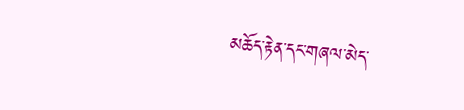མཆོད་རྟེན་དང་གཞལ་མེད་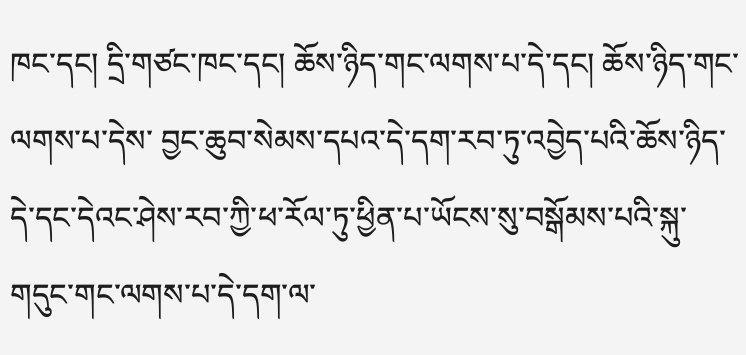ཁང་དང། དྲི་གཙང་ཁང་དང། ཆོས་ཉིད་གང་ལགས་པ་དེ་དང། ཆོས་ཉིད་གང་ལགས་པ་དེས་ བྱང་ཆུབ་སེམས་དཔའ་དེ་དག་རབ་ཏུ་འབྱེད་པའི་ཆོས་ཉིད་དེ་དང་དེའང་ཤེས་རབ་ཀྱི་ཕ་རོལ་ཏུ་ཕྱིན་པ་ཡོངས་སུ་བསྒོམས་པའི་སྐུ་གདུང་གང་ལགས་པ་དེ་དག་ལ་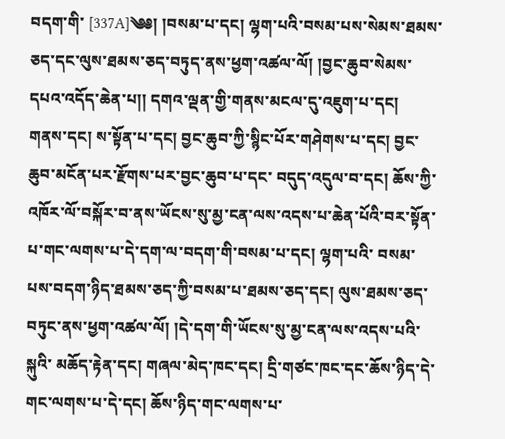བདག་གི་ [337A]༄༅། །བསམ་པ་དང། ལྷག་པའི་བསམ་པས་སེམས་ཐམས་ཅད་དང་ལུས་ཐམས་ཅད་བཏུད་ནས་ཕྱག་འཚལ་ལོ། །བྱང་ཆུབ་སེམས་དཔའ་འདོད་ཆེན་པ།། དགའ་ལྡན་གྱི་གནས་མངལ་དུ་འཇུག་པ་དང། གནས་དང། ས་སྟོན་པ་དང། བྱང་ཆུབ་ཀྱི་སྙིང་པོར་གཤེགས་པ་དང། བྱང་ཆུབ་མངོན་པར་རྫོགས་པར་བྱང་ཆུབ་པ་དང་ བདུད་འདུལ་བ་དང། ཆོས་ཀྱི་འཁོར་ལོ་བསྐོར་བ་ནས་ཡོངས་སུ་མྱ་ངན་ལས་འདས་པ་ཆེན་པོའི་བར་སྟོན་པ་གང་ལགས་པ་དེ་དག་ལ་བདག་གི་བསམ་པ་དང། ལྷག་པའི་ བསམ་པས་བདག་ཉིད་ཐམས་ཅད་ཀྱི་བསམ་པ་ཐམས་ཅད་དང། ལུས་ཐམས་ཅད་བཏུང་ནས་ཕྱག་འཚལ་ལོ། །དེ་དག་གི་ཡོངས་སུ་མྱ་ངན་ལས་འདས་པའི་སྐུའི་ མཆོད་རྟེན་དང། གཞལ་མེད་ཁང་དང། དྲི་གཙང་ཁང་དང་ཆོས་ཉིད་དེ་གང་ལགས་པ་དེ་དང། ཆོས་ཉིད་གང་ལགས་པ་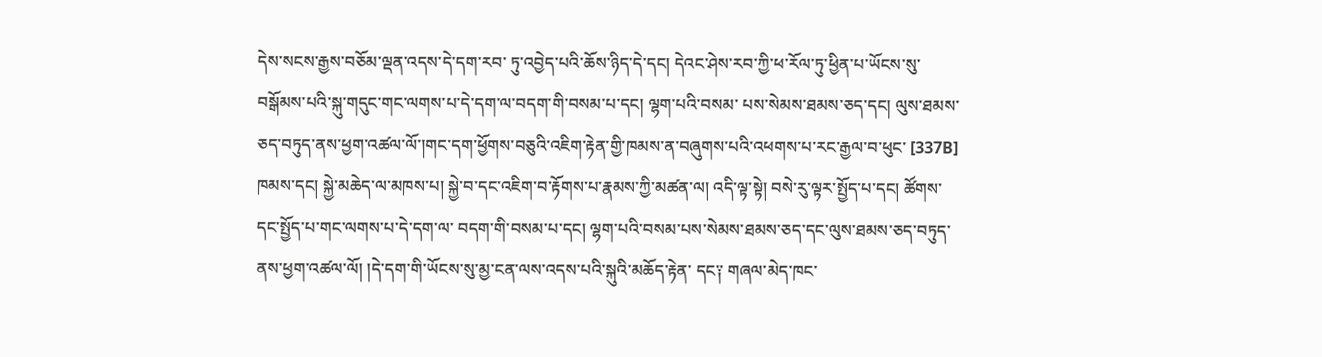དེས་སངས་རྒྱས་བཅོམ་ལྡན་འདས་དེ་དག་རབ་ ཏུ་འབྱེད་པའི་ཆོས་ཉིད་དེ་དང། དེའང་ཤེས་རབ་ཀྱི་ཕ་རོལ་ཏུ་ཕྱིན་པ་ཡོངས་སུ་བསྒོམས་པའི་སྐུ་གདུང་གང་ལགས་པ་དེ་དག་ལ་བདག་གི་བསམ་པ་དང། ལྷག་པའི་བསམ་ པས་སེམས་ཐམས་ཅད་དང། ལུས་ཐམས་ཅད་བཏུད་ནས་ཕྱག་འཚལ་ལོ་།གང་དག་ཕྱོགས་བཅུའི་འཇིག་རྟེན་གྱི་ཁམས་ན་བཞུགས་པའི་འཕགས་པ་རང་རྒྱལ་བ་ཕུང་ [337B] ཁམས་དང། སྐྱེ་མཆེད་ལ་མཁས་པ། སྐྱེ་བ་དང་འཇིག་བ་རྟོགས་པ་རྣམས་ཀྱི་མཚན་ལ། འདི་ལྟ་སྟེ། བསེ་རུ་ལྟར་སྤྱོད་པ་དང། ཚོགས་དང་སྤྱོད་པ་གང་ལགས་པ་དེ་དག་ལ་ བདག་གི་བསམ་པ་དང། ལྷག་པའི་བསམ་པས་སེམས་ཐམས་ཅད་དང་ལུས་ཐམས་ཅད་བཏུད་ནས་ཕྱག་འཚལ་ལོ། །དེ་དག་གི་ཡོངས་སུ་མྱ་ངན་ལས་འདས་པའི་སྐུའི་མཆོད་རྟེན་ དང༑ གཞལ་མེད་ཁང་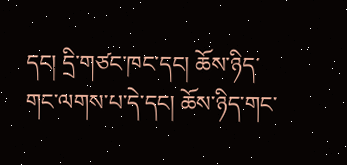དང། དྲི་གཙང་ཁང་དང། ཆོས་ཉིད་གང་ལགས་པ་དེ་དང། ཆོས་ཉིད་གང་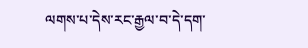ལགས་པ་དེས་རང་རྒྱལ་བ་དེ་དག་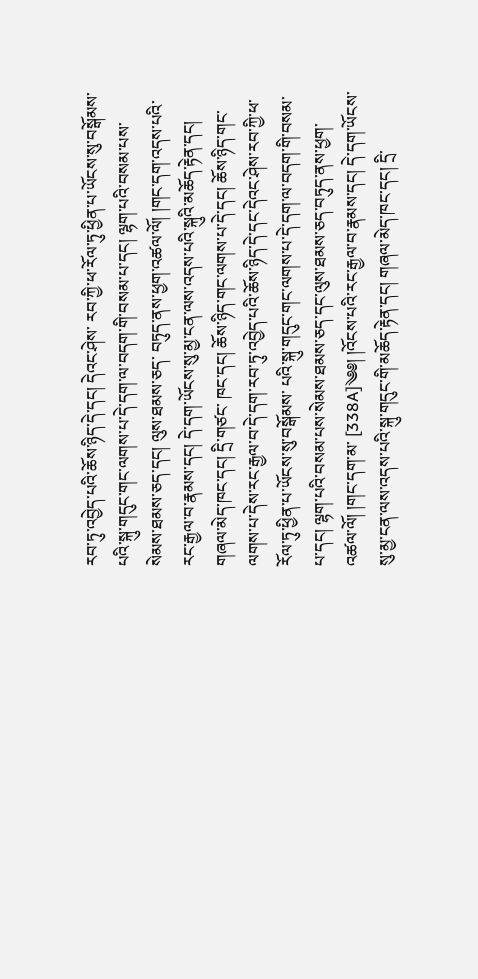རབ་ཏུ་འབྱེད་པའི་ཆོས་ཉིད་དེ་དང། དེའང་ཤེས་ རབ་ཀྱི་ཕ་རོལ་ཏུ་ཕྱིན་པ་ཡོངས་སུ་བསྒོམས་པའི་སྐུ་གདུང་གང་ལགས་པ་དེ་དག་ལ་བདག་གི་བསམ་པ་དང། ལྷག་པའི་བསམ་པས་སེམས་ཐམས་ཅད་དང། ལུས་ཐམས་ཅད་ བཏུད་ནས་ཕྱག་འཚལ་ལོ། །གང་དག་འདས་པའི་རང་རྒྱལ་བ་རྣམས་དང། དེ་དག་ཡོངས་སུ་མྱ་ངན་ལས་འདས་པའི་སྐུའི་མཆོད་རྟེན་དང། གཞལ་མེད་ཁང་དང། དྲི་གཙང་ ཁང་དང། ཆོས་ཉིད་གང་ལགས་པ་དེ་དང། ཆོས་ཉིད་གང་ལགས་པ་དེས་རང་རྒྱལ་བ་དེ་དག་རབ་ཏུ་འབྱེད་པའི་ཆོས་ཉིད་དེ་དང་དེའང་ཤེས་རབ་ཀྱི་ཕ་རོལ་ཏུ་ཕྱིན་པ་ཡོངས་སུ་བསྒོམས་ པའི་སྐུ་གདུང་གང་ལགས་པ་དེ་དག་ལ་བདག་གི་བསམ་པ་དང། ལྷག་པའི་བསམ་པས་སེམས་ཐམས་ཅད་དང་ལུས་ཐམས་ཅད་བཏུད་ནས་ཕྱག་འཚལ་ལོ། །གང་དག་མ་ [338A]༄༅། །འོངས་པའི་རང་རྒྱལ་བ་རྣམས་དང། དེ་དག་ཡོངས་སུ་མྱ་ངན་ལས་འདས་པའི་སྐུ་གདུང་གི་མཆོད་རྟེན་དང། གཞལ་མེད་ཁང་དང། དྲི་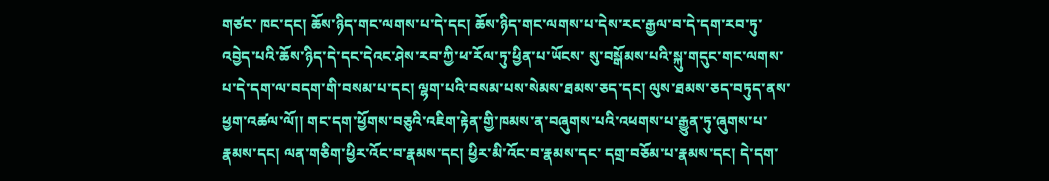གཙང་ ཁང་དང། ཆོས་ཉིད་གང་ལགས་པ་དེ་དང། ཆོས་ཉིད་གང་ལགས་པ་དེས་རང་རྒྱལ་བ་དེ་དག་རབ་ཏུ་འབྱེད་པའི་ཆོས་ཉིད་དེ་དང་དེའང་ཤེས་རབ་ཀྱི་ཕ་རོལ་ཏུ་ཕྱིན་པ་ཡོངས་ སུ་བསྒོམས་པའི་སྐུ་གདུང་གང་ལགས་པ་དེ་དག་ལ་བདག་གི་བསམ་པ་དང། ལྷག་པའི་བསམ་པས་སེམས་ཐམས་ཅད་དང། ལུས་ཐམས་ཅད་བཏུད་ནས་ཕྱག་འཚལ་ལོ།། གང་དག་ཕྱོགས་བཅུའི་འཇིག་རྟེན་གྱི་ཁམས་ན་བཞུགས་པའི་འཕགས་པ་རྒྱུན་ཏུ་ཞུགས་པ་རྣམས་དང། ལན་གཅིག་ཕྱིར་འོང་བ་རྣམས་དང། ཕྱིར་མི་འོང་བ་རྣམས་དང་ དགྲ་བཅོམ་པ་རྣམས་དང། དེ་དག་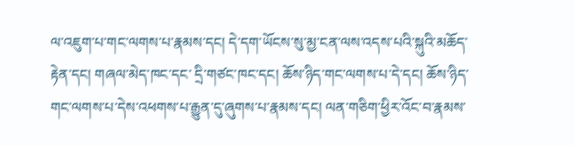ལ་འཇུག་པ་གང་ལགས་པ་རྣམས་དང། དེ་དག་ཡོངས་སུ་མྱ་ངན་ལས་འདས་པའི་སྐུའི་མཆོད་རྟེན་དང། གཞལ་མེད་ཁང་དང་ དྲི་གཙང་ཁང་དང། ཆོས་ཉིད་གང་ལགས་པ་དེ་དང། ཆོས་ཉིད་གང་ལགས་པ་དེས་འཕགས་པ་རྒྱུན་དུ་ཞུགས་པ་རྣམས་དང། ལན་གཅིག་ཕྱིར་འོང་བ་རྣམས་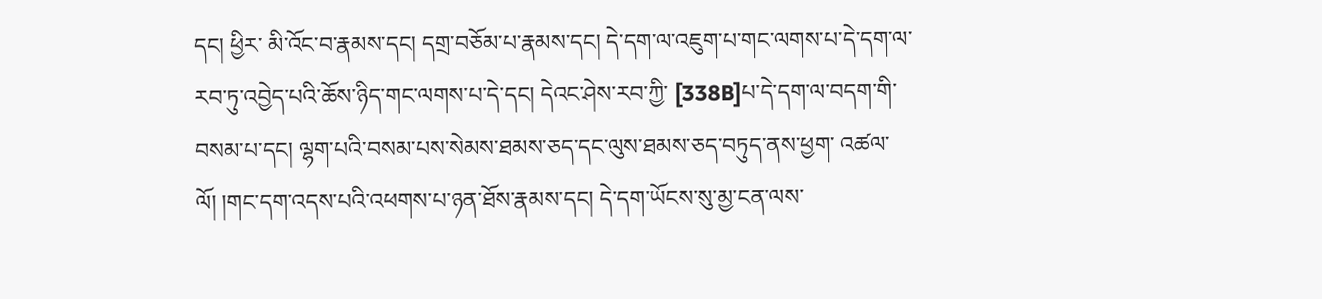དང། ཕྱིར་ མི་འོང་བ་རྣམས་དང། དགྲ་བཅོམ་པ་རྣམས་དང། དེ་དག་ལ་འཇུག་པ་གང་ལགས་པ་དེ་དག་ལ་རབ་ཏུ་འབྱེད་པའི་ཆོས་ཉིད་གང་ལགས་པ་དེ་དང། དེའང་ཤེས་རབ་ཀྱི་ [338B]པ་དེ་དག་ལ་བདག་གི་བསམ་པ་དང། ལྷག་པའི་བསམ་པས་སེམས་ཐམས་ཅད་དང་ལུས་ཐམས་ཅད་བཏུད་ནས་ཕྱག་ འཚལ་ལོ། །གང་དག་འདས་པའི་འཕགས་པ་ཉན་ཐོས་རྣམས་དང། དེ་དག་ཡོངས་སུ་མྱ་ངན་ལས་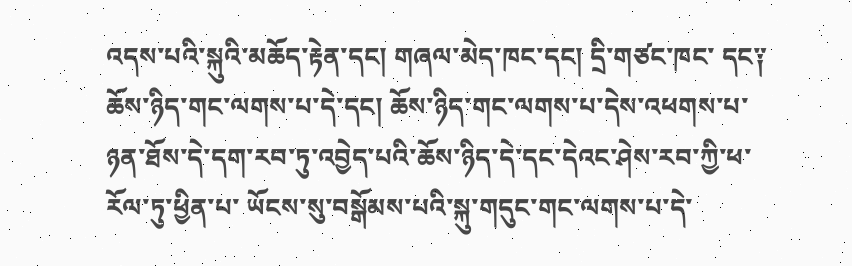འདས་པའི་སྐུའི་མཆོད་རྟེན་དང། གཞལ་མེད་ཁང་དང། དྲི་གཙང་ཁང་ དང༑ ཆོས་ཉིད་གང་ལགས་པ་དེ་དང། ཆོས་ཉིད་གང་ལགས་པ་དེས་འཕགས་པ་ཉན་ཐོས་དེ་དག་རབ་ཏུ་འབྱེད་པའི་ཆོས་ཉིད་དེ་དང་དེའང་ཤེས་རབ་ཀྱི་ཕ་རོལ་ཏུ་ཕྱིན་པ་ ཡོངས་སུ་བསྒོམས་པའི་སྐུ་གདུང་གང་ལགས་པ་དེ་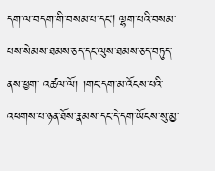དག་ལ་བདག་གི་བསམ་པ་དང། ལྷག་པའི་བསམ་པས་སེམས་ཐམས་ཅད་དང་ལུས་ཐམས་ཅད་བཏུད་ནས་ཕྱག་ འཚལ་ལོ། །གང་དག་མ་འོངས་པའི་འཕགས་པ་ཉན་ཐོས་རྣམས་དང་དེ་དག་ཡོངས་སུ་མྱ་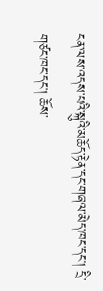ངན་ལས་འདས་པའི་སྐུའི་མཆོད་རྟེན་དང་གཞལ་མེད་ཁང་དང། དྲི་ གཙང་ཁང་དང། ཆོས་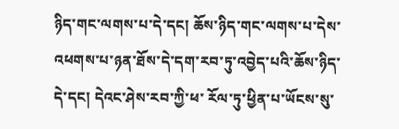ཉིད་གང་ལགས་པ་དེ་དང། ཆོས་ཉིད་གང་ལགས་པ་དེས་འཕགས་པ་ཉན་ཐོས་དེ་དག་རབ་ཏུ་འབྱེད་པའི་ཆོས་ཉིད་དེ་དང། དེའང་ཤེས་རབ་ཀྱི་ཕ་ རོལ་ཏུ་ཕྱིན་པ་ཡོངས་སུ་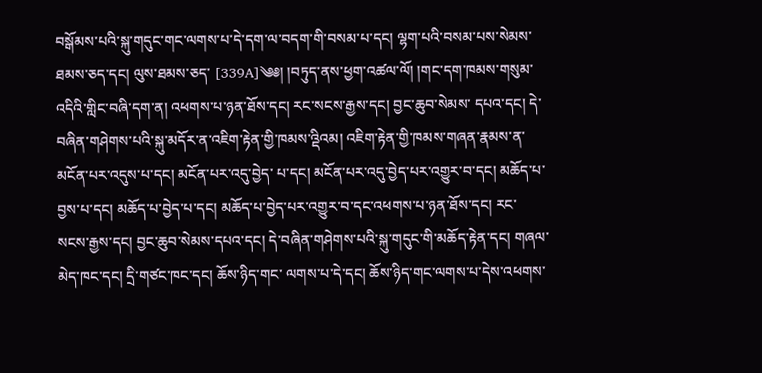བསྒོམས་པའི་སྐུ་གདུང་གང་ལགས་པ་དེ་དག་ལ་བདག་གི་བསམ་པ་དང། ལྷག་པའི་བསམ་པས་སེམས་ཐམས་ཅད་དང། ལུས་ཐམས་ཅད་ [339A]༄༅། །བཏུད་ནས་ཕྱག་འཚལ་ལོ། །གང་དག་ཁམས་གསུམ་འདིའི་གླིང་བཞི་དག་ན། འཕགས་པ་ཉན་ཐོས་དང། རང་སངས་རྒྱས་དང། བྱང་ཆུབ་སེམས་ དཔའ་དང། དེ་བཞིན་གཤེགས་པའི་སྐུ་མདོར་ན་འཇིག་རྟེན་གྱི་ཁམས་འྡིའམ། འཇིག་རྟེན་གྱི་ཁམས་གཞན་རྣམས་ན་མངོན་པར་འདུས་པ་དང། མངོན་པར་འདུ་བྱེད་ པ་དང། མངོན་པར་འདུ་བྱེད་པར་འགྱུར་བ་དང། མཆོད་པ་བྱས་པ་དང། མཆོད་པ་བྱེད་པ་དང། མཆོད་པ་བྱེད་པར་འགྱུར་བ་དང་འཕགས་པ་ཉན་ཐོས་དང། རང་ སངས་རྒྱས་དང། བྱང་ཆུབ་སེམས་དཔའ་དང། དེ་བཞིན་གཤེགས་པའི་སྐུ་གདུང་གི་མཆོད་རྟེན་དང། གཞལ་མེད་ཁང་དང། དྲི་གཙང་ཁང་དང། ཆོས་ཉིད་གང་ ལགས་པ་དེ་དང། ཆོས་ཉིད་གང་ལགས་པ་དེས་འཕགས་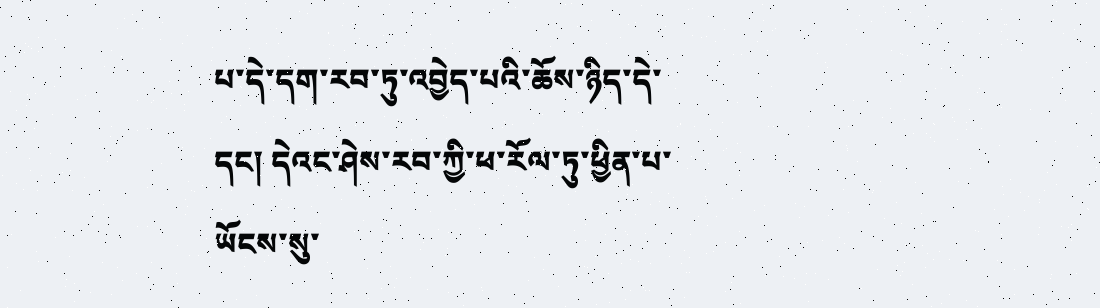པ་དེ་དག་རབ་ཏུ་འབྱེད་པའི་ཆོས་ཉིད་དེ་དང། དེའང་ཤེས་རབ་ཀྱི་ཕ་རོལ་ཏུ་ཕྱིན་པ་ཡོངས་སུ་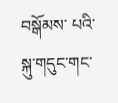བསྒོམས་ པའི་སྐུ་གདུང་གང་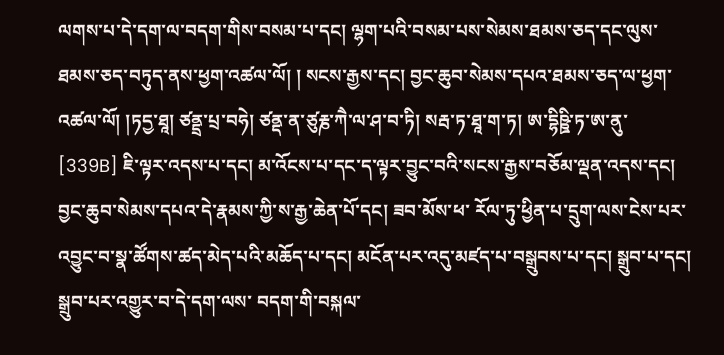ལགས་པ་དེ་དག་ལ་བདག་གིས་བསམ་པ་དང། ལྷག་པའི་བསམ་པས་སེམས་ཐམས་ཅད་དང་ལུས་ཐམས་ཅད་བཏུད་ནས་ཕྱག་འཚལ་ལོ། ། སངས་རྒྱས་དང། བྱང་ཆུབ་སེམས་དཔའ་ཐམས་ཅད་ལ་ཕྱག་འཚལ་ལོ། །ཏདྱ་ཐཱ། ཙནྡྲ་པྲ་བཧེ། ཙནྡ་ན་ཙུརྞ་ཀཻ་ལ་ཤ་བ་ཏི། སརྦ་ཏ་ཐཱ་ག་ཏ། ཨ་དྷིཥྛི་ཏ་ཨ་ནུ་ [339B] ཇི་ལྟར་འདས་པ་དང། མ་འོངས་པ་དང་ད་ལྟར་བྱུང་བའི་སངས་རྒྱས་བཅོམ་ལྡན་འདས་དང། བྱང་ཆུབ་སེམས་དཔའ་དེ་རྣམས་ཀྱི་ས་རྒྱ་ཆེན་པོ་དང། ཟབ་མོས་ཕ་ རོལ་ཏུ་ཕྱིན་པ་དྲུག་ལས་ངེས་པར་འབྱུང་བ་སྣ་ཚོགས་ཚད་མེད་པའི་མཆོད་པ་དང། མངོན་པར་འདུ་མཛད་པ་བསྒྲུབས་པ་དང། སྒྲུབ་པ་དང། སྒྲུབ་པར་འགྱུར་བ་དེ་དག་ལས་ བདག་གི་བསྐལ་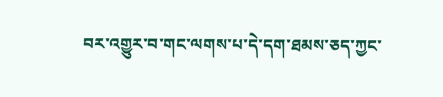བར་འགྱུར་བ་གང་ལགས་པ་དེ་དག་ཐམས་ཅད་ཀྱང་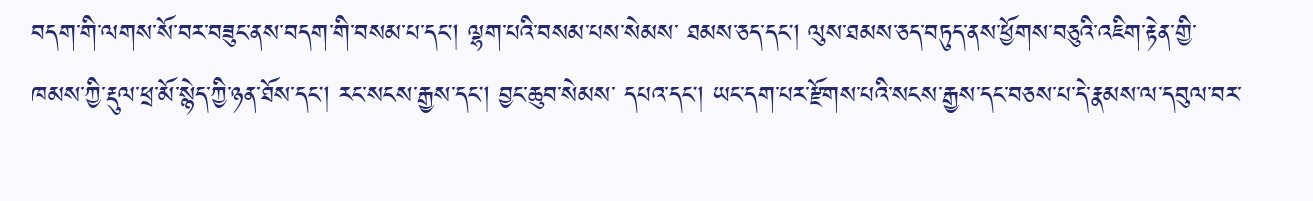བདག་གི་ལགས་སོ་བར་བཟུང་ནས་བདག་གི་བསམ་པ་དང། ལྷག་པའི་བསམ་པས་སེམས་ ཐམས་ཅད་དང། ལུས་ཐམས་ཅད་བཏུད་ནས་ཕྱོགས་བཅུའི་འཇིག་རྟེན་གྱི་ཁམས་ཀྱི་རྡུལ་ཕྲ་མོ་སྙེད་ཀྱི་ཉན་ཐོས་དང། རང་སངས་རྒྱས་དང། བྱང་ཆུབ་སེམས་ དཔའ་དང། ཡང་དག་པར་རྫོགས་པའི་སངས་རྒྱས་དང་བཅས་པ་དེ་རྣམས་ལ་དབུལ་བར་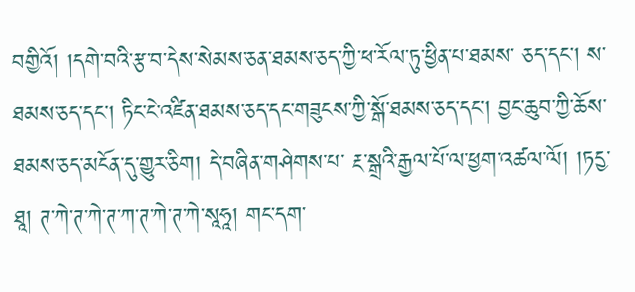བགྱིའོ། །དགེ་བའི་རྩ་བ་དེས་སེམས་ཅན་ཐམས་ཅད་ཀྱི་ཕ་རོལ་ཏུ་ཕྱིན་པ་ཐམས་ ཅད་དང། ས་ཐམས་ཅད་དང། ཏིང་ངེ་འཛིན་ཐམས་ཅད་དང་གཟུངས་ཀྱི་སྒོ་ཐམས་ཅད་དང། བྱང་ཆུབ་ཀྱི་ཆོས་ཐམས་ཅད་མངོན་དུ་གྱུར་ཅིག། དེ་བཞིན་གཤེགས་པ་ རྔ་སྒྲའི་རྒྱལ་པོ་ལ་ཕྱག་འཚལ་ལོ། །ཏདྱ་ཐཱ། ཊ་ཀེ་ཊ་ཀེ་ཊ་ཀ་ཊ་ཀེ་ཊ་ཀེ་སཱཧཱ། གང་དག་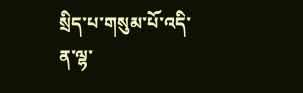སྲིད་པ་གསུམ་པོ་འདི་ན་ལྷ་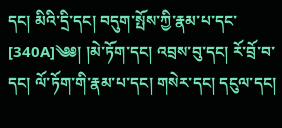དང། མིའི་དྲི་དང། བདུག་སྤོས་ཀྱི་རྣམ་པ་དང་ [340A]༄༅། །མེ་ཏོག་དང། འབྲས་བུ་དང། རོ་བྲོ་བ་དང། ལོ་ཏོག་གི་རྣམ་པ་དང། གསེར་དང། དངུལ་དང།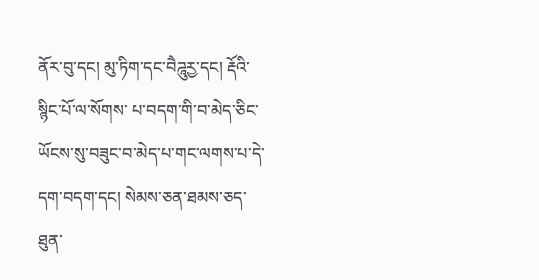ནོར་བུ་དང། མུ་ཏིག་དང་བཻཌཱུརྱ་དང། རྡོའི་སྙིང་པོ་ལ་སོགས་ པ་བདག་གི་བ་མེད་ཅིང་ཡོངས་སུ་བཟུང་བ་མེད་པ་གང་ལགས་པ་དེ་དག་བདག་དང། སེམས་ཅན་ཐམས་ཅད་ཐུན་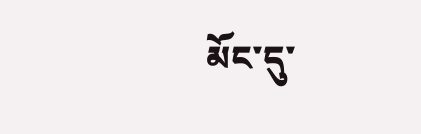མོང་དུ་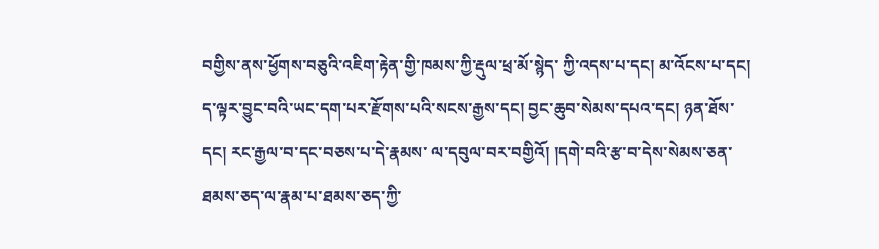བགྱིས་ནས་ཕྱོགས་བཅུའི་འཇིག་རྟེན་གྱི་ཁམས་ཀྱི་རྡུལ་ཕྲ་མོ་སྙེད་ ཀྱི་འདས་པ་དང། མ་འོངས་པ་དང། ད་ལྟར་བྱུང་བའི་ཡང་དག་པར་རྫོགས་པའི་སངས་རྒྱས་དང། བྱང་ཆུབ་སེམས་དཔའ་དང། ཉན་ཐོས་དང། རང་རྒྱལ་བ་དང་བཅས་པ་དེ་རྣམས་ ལ་དབུལ་བར་བགྱིའོ། །དགེ་བའི་རྩ་བ་དེས་སེམས་ཅན་ཐམས་ཅད་ལ་རྣམ་པ་ཐམས་ཅད་ཀྱི་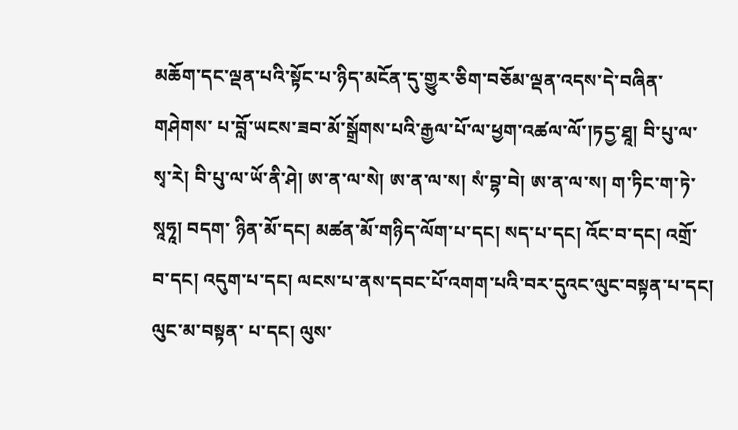མཆོག་དང་ལྡན་པའི་སྟོང་པ་ཉིད་མངོན་དུ་གྱུར་ཅིག་བཅོམ་ལྡན་འདས་དེ་བཞིན་གཤེགས་ པ་བློ་ཡངས་ཟབ་མོ་སྒྲོགས་པའི་རྒྱལ་པོ་ལ་ཕྱག་འཚལ་ལོ་།ཏདྱ་ཐཱ། བི་པུ་ལ་སྭ་རེ། བི་པུ་ལ་ཡོ་ནི་ཤེ། ཨ་ན་ལ་སེ། ཨ་ན་ལ་ས། སཾ་བྷ་བེ། ཨ་ན་ལ་ས། ག་ཏིང་ག་ཏེ་སཱཧཱ། བདག་ ཉིན་མོ་དང། མཚན་མོ་གཉིད་ལོག་པ་དང། སད་པ་དང། འོང་བ་དང། འགྲོ་བ་དང། འདུག་པ་དང། ལངས་པ་ནས་དབང་པོ་འགག་པའི་བར་དུའང་ལུང་བསྟན་པ་དང། ལུང་མ་བསྟན་ པ་དང། ལུས་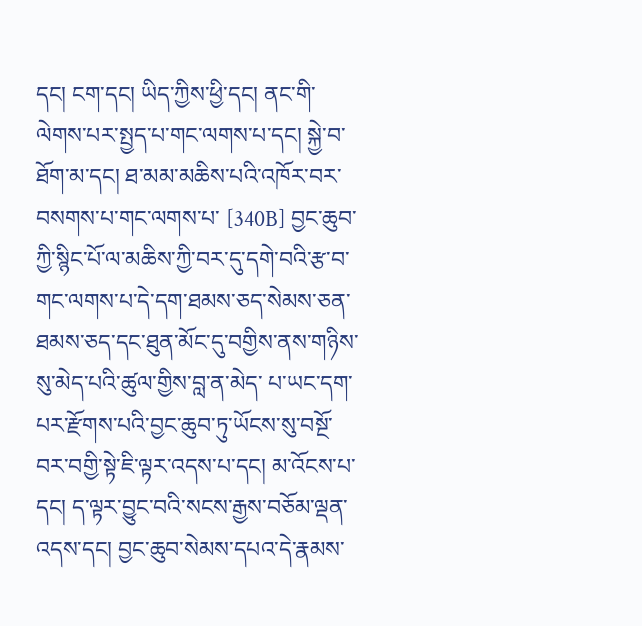དང། ངག་དང། ཡིད་ཀྱིས་ཕྱི་དང། ནང་གི་ལེགས་པར་སྤྱད་པ་གང་ལགས་པ་དང། སྐྱེ་བ་ཐོག་མ་དང། ཐ་མམ་མཆིས་པའི་འཁོར་བར་བསགས་པ་གང་ལགས་པ་ [340B] བྱང་ཆུབ་ཀྱི་སྙིང་པོ་ལ་མཆིས་ཀྱི་བར་དུ་དགེ་བའི་རྩ་བ་གང་ལགས་པ་དེ་དག་ཐམས་ཅད་སེམས་ཅན་ཐམས་ཅད་དང་ཐུན་མོང་དུ་བགྱིས་ནས་གཉིས་སུ་མེད་པའི་ཚུལ་གྱིས་བླ་ན་མེད་ པ་ཡང་དག་པར་རྫོགས་པའི་བྱང་ཆུབ་ཏུ་ཡོངས་སུ་བསྔོ་བར་བགྱི་སྟེ་ཇི་ལྟར་འདས་པ་དང། མ་འོངས་པ་དང། ད་ལྟར་བྱུང་བའི་སངས་རྒྱས་བཅོམ་ལྡན་འདས་དང། བྱང་ཆུབ་སེམས་དཔའ་དེ་རྣམས་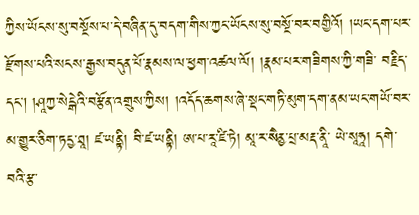ཀྱིས་ཡོངས་སུ་བསྔོས་པ་དེ་བཞིན་དུ་བདག་གིས་ཀྱང་ཡོངས་སུ་བསྔོ་བར་བགྱིའོ། །ཡང་དག་པར་རྫོགས་པའི་སངས་རྒྱས་བདུན་པོ་རྣམས་ལ་ཕྱག་འཚལ་ལོ། །རྣམ་པར་གཟིགས་ཀྱི་གཟི་ བརྗིད་དང། །ཤཱཀྱ་སེངྒེའི་བརྩོན་འགྲུས་ཀྱིས། །འདོད་ཆགས་ཞེ་སྡང་གཏི་མུག་དག་ནམ་ཡང་གཡོ་བར་མ་གྱུར་ཅིག་ཏདྱ་ཐཱ། ཛ་ཡནྟི། བི་ཛ་ཡནྟི། ཨ་པ་རཱ་ཛི་ཏེ། མཱ་ར་སཻནྱ་པྲ་མརྡ་ནཱི་ ཡེ་སཱཧཱ། དགེ་བའི་རྩ་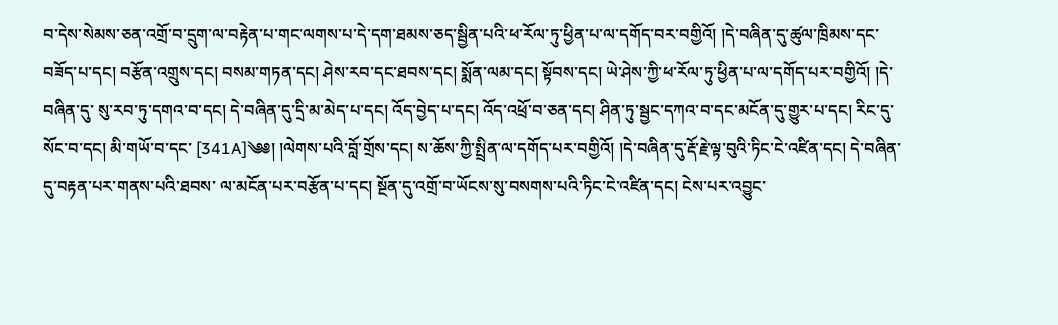བ་དེས་སེམས་ཅན་འགྲོ་བ་དྲུག་ལ་བརྟེན་པ་གང་ལགས་པ་དེ་དག་ཐམས་ཅད་སྦྱིན་པའི་ཕ་རོལ་ཏུ་ཕྱིན་པ་ལ་དགོད་བར་བགྱིའོ། །དེ་བཞིན་དུ་ཚུལ་ཁྲིམས་དང་ བཟོད་པ་དང། བརྩོན་འགྲུས་དང། བསམ་གཏན་དང། ཤེས་རབ་དང་ཐབས་དང། སྨོན་ལམ་དང། སྟོབས་དང། ཡེ་ཤེས་ཀྱི་ཕ་རོལ་ཏུ་ཕྱིན་པ་ལ་དགོད་པར་བགྱིའོ། །དེ་བཞིན་དུ་ སུ་རབ་ཏུ་དགའ་བ་དང། དེ་བཞིན་དུ་དྲི་མ་མེད་པ་དང། འོད་བྱེད་པ་དང། འོད་འཕྲོ་བ་ཅན་དང། ཤིན་ཏུ་སྦྱང་དཀའ་བ་དང་མངོན་དུ་གྱུར་པ་དང། རིང་དུ་སོང་བ་དང། མི་གཡོ་བ་དང་ [341A]༄༅། །ལེགས་པའི་བློ་གྲོས་དང། ས་ཆོས་ཀྱི་སྤྲིན་ལ་དགོད་པར་བགྱིའོ། །དེ་བཞིན་དུ་རྡོ་རྗེ་ལྟ་བུའི་ཏིང་ངེ་འཛིན་དང། དེ་བཞིན་དུ་བརྟན་པར་གནས་པའི་ཐབས་ ལ་མངོན་པར་བརྩོན་པ་དང། སྔོན་དུ་འགྲོ་བ་ཡོངས་སུ་བསགས་པའི་ཏིང་ངེ་འཛིན་དང། ངེས་པར་འབྱུང་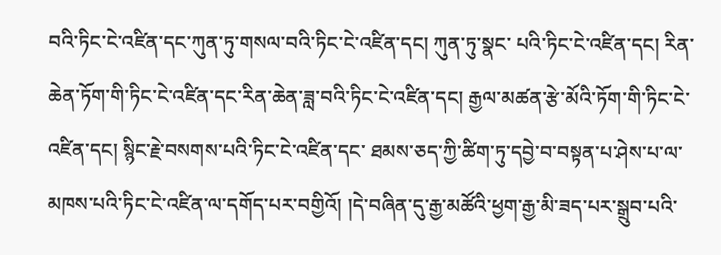བའི་ཏིང་ངེ་འཛིན་དང་ཀུན་ཏུ་གསལ་བའི་ཏིང་ངེ་འཛིན་དང། ཀུན་ཏུ་སྣང་ པའི་ཏིང་ངེ་འཛིན་དང། རིན་ཆེན་ཏོག་གི་ཏིང་ངེ་འཛིན་དང་རིན་ཆེན་ཟླ་བའི་ཏིང་ངེ་འཛིན་དང། རྒྱལ་མཚན་རྩེ་མོའི་ཏོག་གི་ཏིང་ངེ་འཛིན་དང། སྙིང་རྗེ་བསགས་པའི་ཏིང་ངེ་འཛིན་དང་ ཐམས་ཅད་ཀྱི་ཚིག་ཏུ་དབྱེ་བ་བསྟན་པ་ཤེས་པ་ལ་མཁས་པའི་ཏིང་ངེ་འཛིན་ལ་དགོད་པར་བགྱིའོ། །དེ་བཞིན་དུ་རྒྱ་མཚོའི་ཕྱག་རྒྱ་མི་ཟད་པར་སྒྲུབ་པའི་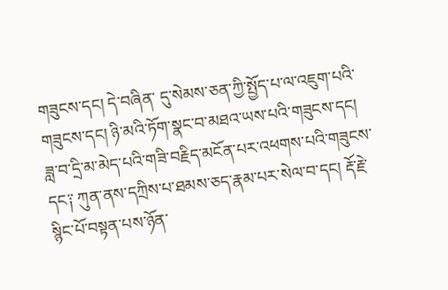གཟུངས་དང། དེ་བཞིན་ དུ་སེམས་ཅན་ཀྱི་སྤྱོད་པ་ལ་འཇུག་པའི་གཟུངས་དང། ཉི་མའི་ཏོག་སྣང་བ་མཐའ་ཡས་པའི་གཟུངས་དང། ཟླ་བ་དྲི་མ་མེད་པའི་གཟི་བརྗིད་མངོན་པར་འཕགས་པའི་གཟུངས་ དང༑ ཀུན་ནས་དཀྲིས་པ་ཐམས་ཅད་རྣམ་པར་སེལ་བ་དང། རྡོ་རྗེ་སྙིང་པོ་བསྟན་པས་ཉོན་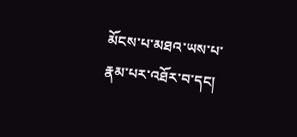མོངས་པ་མཐའ་ཡས་པ་རྣམ་པར་འཐོར་བ་དང།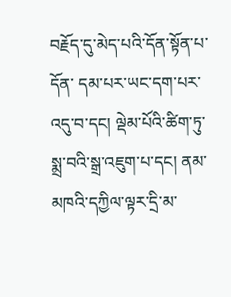བརྗོད་དུ་མེད་པའི་དོན་སྟོན་པ་དོན་ དམ་པར་ཡང་དག་པར་འདུ་བ་དང། ལྡེམ་པོའི་ཚིག་ཏུ་སྨྲ་བའི་སྒྲ་འཇུག་པ་དང། ནམ་མཁའི་དཀྱིལ་ལྟར་དྲི་མ་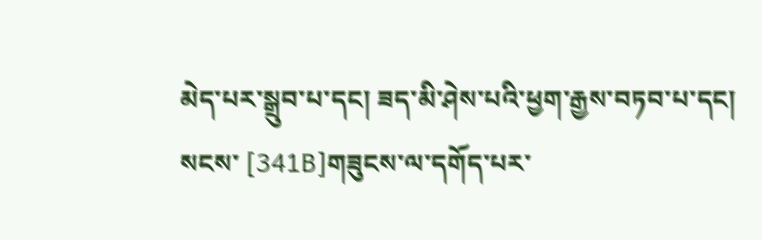མེད་པར་སྒྲུབ་པ་དང། ཟད་མི་ཤེས་པའི་ཕྱག་རྒྱས་བཏབ་པ་དང། སངས་ [341B]གཟུངས་ལ་དགོད་པར་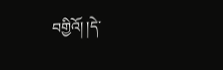བགྱིའོ། །དེ་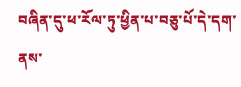བཞིན་དུ་ཕ་རོལ་ཏུ་ཕྱིན་པ་བཅུ་པོ་དེ་དག་ནས་